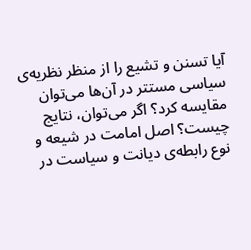آیا تسنن و تشیع را از منظر نظریه‌ی سیاسی مستتر در آن‌ها می‌توان مقایسه کرد؟ اگر می‌توان، نتایج چیست؟ اصل امامت در شیعه و نوع رابطه‌ی دیانت و سیاست در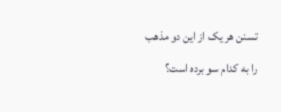تسنن هر یک از این دو مذهب را به کدام سو برده است؟